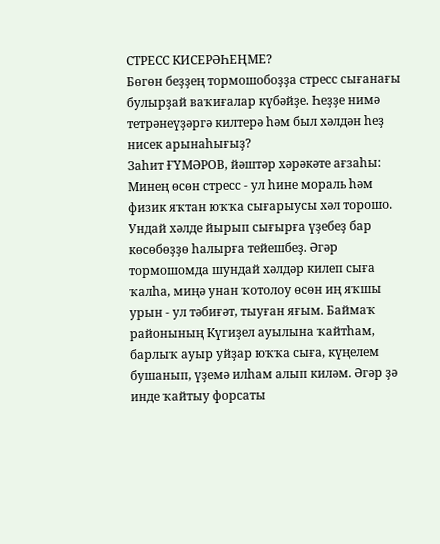СТРЕСС КИСЕРӘҺЕҢМЕ?
Бөгөн беҙҙең тормошобоҙҙа стресс сығанағы булырҙай ваҡиғалар күбәйҙе. Һеҙҙе нимә тетрәнеүҙәргә килтерә һәм был хәлдән һеҙ нисек арынаһығыҙ?
Заһит ҒҮМӘРОВ, йәштәр хәрәкәте ағзаһы: Минең өсөн стресс - ул һине мораль һәм физик яҡтан юҡҡа сығарыусы хәл торошо. Ундай хәлде йырып сығырға үҙебеҙ бар көсөбөҙҙө һалырға тейешбеҙ. Әгәр тормошомда шундай хәлдәр килеп сыға ҡалһа, миңә унан ҡотолоу өсөн иң яҡшы урын - ул тәбиғәт, тыуған яғым. Баймаҡ районының Күгиҙел ауылына ҡайтһам, барлыҡ ауыр уйҙар юҡҡа сыға, күңелем бушанып, үҙемә илһам алып киләм. Әгәр ҙә инде ҡайтыу форсаты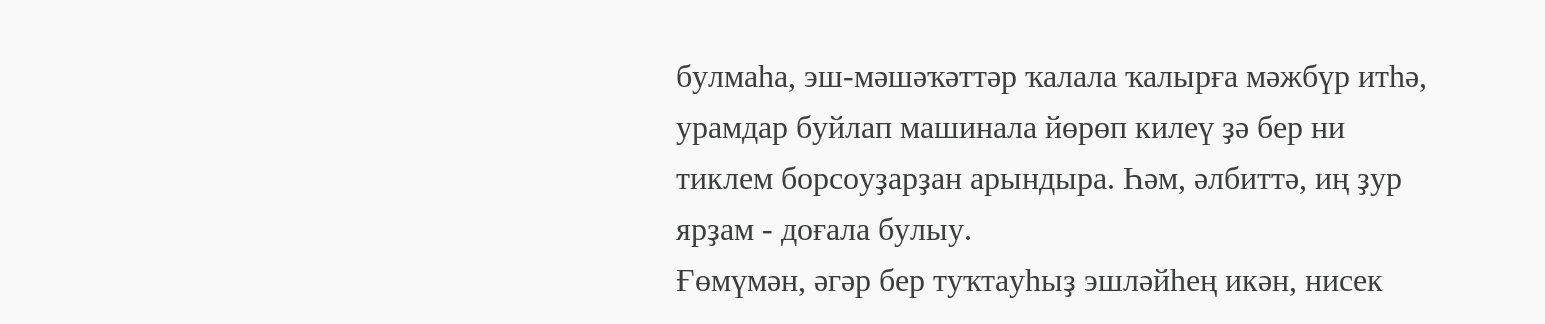булмаһа, эш-мәшәҡәттәр ҡалала ҡалырға мәжбүр итһә, урамдар буйлап машинала йөрөп килеү ҙә бер ни тиклем борсоуҙарҙан арындыра. Һәм, әлбиттә, иң ҙур ярҙам - доғала булыу.
Ғөмүмән, әгәр бер туҡтауһыҙ эшләйһең икән, нисек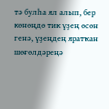тә булһа ял алып, бер көнөңдө тик үҙең өсөн генә, үҙеңдең яратҡан шөғөлдәреңә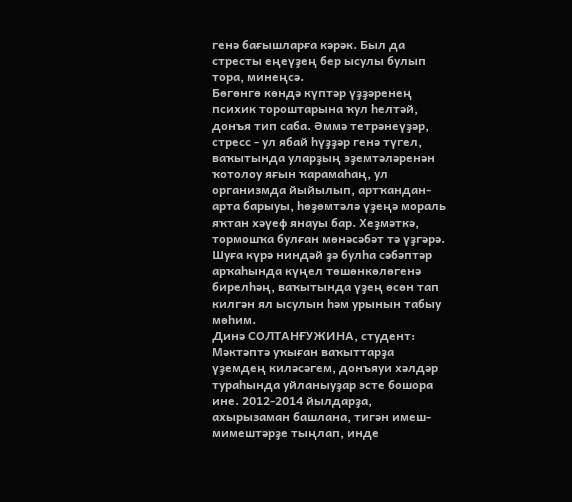генә бағышларға кәрәк. Был да стресты еңеүҙең бер ысулы булып тора, минеңсә.
Бөгөнгө көндә күптәр үҙҙәренең психик тороштарына ҡул һелтәй, донъя тип саба. Әммә тетрәнеүҙәр, стресс - ул ябай һүҙҙәр генә түгел, ваҡытында уларҙың эҙемтәләренән ҡотолоу яғын ҡарамаһаң, ул организмда йыйылып, артҡандан-арта барыуы, һөҙөмтәлә үҙеңә мораль яҡтан хәүеф янауы бар. Хеҙмәткә, тормошҡа булған мөнәсәбәт тә үҙгәрә. Шуға күрә ниндәй ҙә булһа сәбәптәр арҡаһында күңел төшөнкөлөгенә бирелһәң, ваҡытында үҙең өсөн тап килгән ял ысулын һәм урынын табыу мөһим.
Динә СОЛТАНҒУЖИНА, студент: Мәктәптә уҡыған ваҡыттарҙа үҙемдең киләсәгем, донъяуи хәлдәр тураһында уйланыуҙар эсте бошора ине. 2012-2014 йылдарҙа, ахырызаман башлана, тигән имеш-мимештәрҙе тыңлап, инде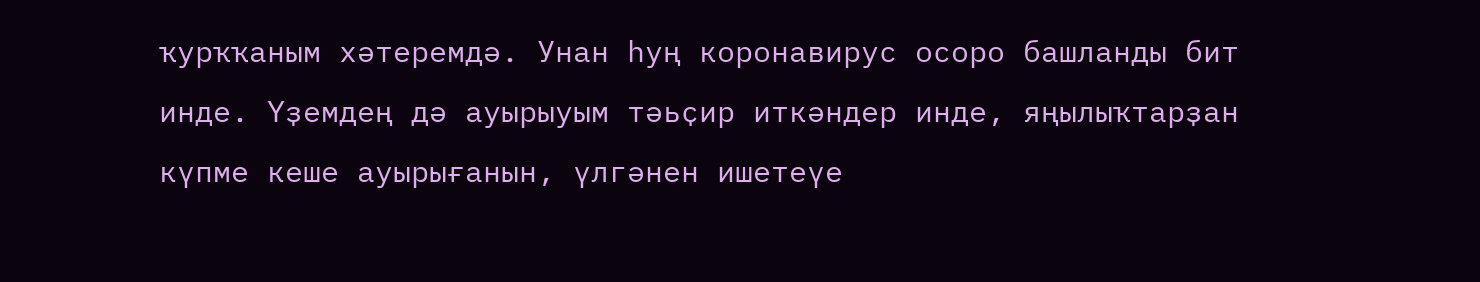ҡурҡҡаным хәтеремдә. Унан һуң коронавирус осоро башланды бит инде. Үҙемдең дә ауырыуым тәьҫир иткәндер инде, яңылыҡтарҙан күпме кеше ауырығанын, үлгәнен ишетеүе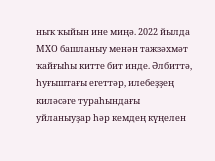ныҡ ҡыйын ине миңә. 2022 йылда МХО башланыу менән тажзәхмәт ҡайғыһы китте бит инде. Әлбиттә, һуғыштағы егеттәр, илебеҙҙең киләсәге тураһындағы уйланыуҙар һәр кемдең күңелен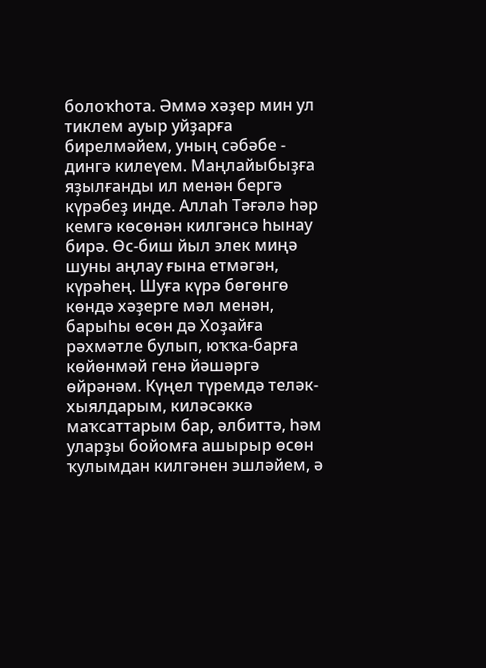болоҡһота. Әммә хәҙер мин ул тиклем ауыр уйҙарға бирелмәйем, уның сәбәбе - дингә килеүем. Маңлайыбыҙға яҙылғанды ил менән бергә күрәбеҙ инде. Аллаһ Тәғәлә һәр кемгә көсөнән килгәнсә һынау бирә. Өс-биш йыл элек миңә шуны аңлау ғына етмәгән, күрәһең. Шуға күрә бөгөнгө көндә хәҙерге мәл менән, барыһы өсөн дә Хоҙайға рәхмәтле булып, юҡҡа-барға көйөнмәй генә йәшәргә өйрәнәм. Күңел түремдә теләк-хыялдарым, киләсәккә маҡсаттарым бар, әлбиттә, һәм уларҙы бойомға ашырыр өсөн ҡулымдан килгәнен эшләйем, ә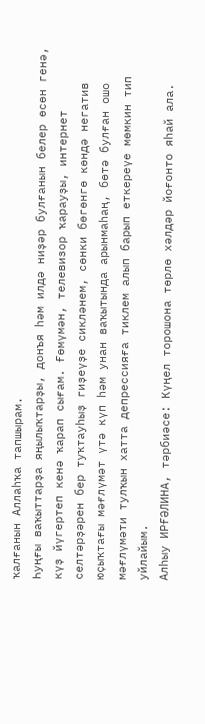ҡалғанын Аллаһҡа тапшырам.
Һуңғы ваҡыттарҙа яңылыҡтарҙы, донъя һәм илдә ниҙәр булғанын белер өсөн генә, күҙ йүгертеп кенә ҡарап сығам. Ғөмүмән, телевизор ҡарауҙы, интернет селтәрҙәрен бер туҡтауһыҙ гиҙеүҙе сикләнем, сөнки бөгөнгө көндә негатив юҫыҡтағы мәғлүмәт үтә күп һәм унан ваҡытында арынмаһаң, бөтә булған ошо мәғлүмәти тулҡын хатта депрессияға тиклем алып барып еткереүе мөмкин тип уйлайым.
Алһыу ИРҒӘЛИНА, тәрбиәсе: Күңел торошона төрлө хәлдәр йоғонто яһай ала.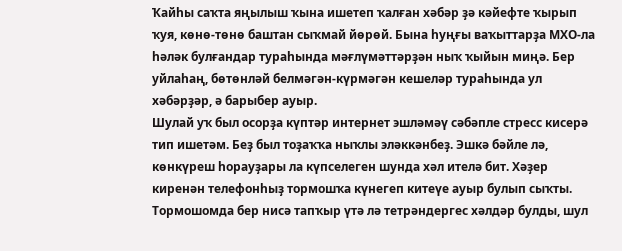Ҡайһы саҡта яңылыш ҡына ишетеп ҡалған хәбәр ҙә кәйефте ҡырып ҡуя, көнө-төнө баштан сыҡмай йөрөй. Бына һуңғы ваҡыттарҙа МХО-ла һәләк булғандар тураһында мәғлүмәттәрҙән ныҡ ҡыйын миңә. Бер уйлаһаң, бөтөнләй белмәгән-күрмәгән кешеләр тураһында ул хәбәрҙәр, ә барыбер ауыр.
Шулай уҡ был осорҙа күптәр интернет эшләмәү сәбәпле стресс кисерә тип ишетәм. Беҙ был тоҙаҡҡа ныҡлы эләккәнбеҙ. Эшкә бәйле лә, көнкүреш һорауҙары ла күпселеген шунда хәл ителә бит. Хәҙер киренән телефонһыҙ тормошҡа күнегеп китеүе ауыр булып сыҡты.
Тормошомда бер нисә тапҡыр үтә лә тетрәндергес хәлдәр булды, шул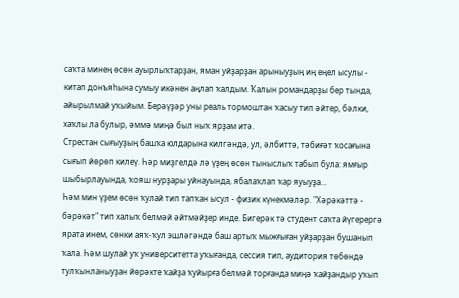саҡта минең өсөн ауырлыҡтарҙан, яман уйҙарҙан арыныуҙың иң еңел ысулы - китап донъяһына сумыу икәнен аңлап ҡалдым. Ҡалын романдарҙы бер тында, айырылмай уҡыйым. Берәүҙәр уны реаль тормоштан ҡасыу тип әйтер, бәлки, хаҡлы ла булыр, әммә миңә был ныҡ ярҙам итә.
Стрестан сығыуҙың башҡа юлдарына килгәндә, ул, әлбиттә, тәбиғәт ҡосағына сығып йөрөп килеү. Һәр миҙгелдә лә үҙең өсөн тыныслыҡ табып була: ямғыр шыбырлауында, ҡояш нурҙары уйнауында, ябалаҡлап ҡар яуыуҙа...
Һәм мин үҙем өсөн ҡулай тип тапҡан ысул - физик күнекмәләр. "Хәрәкәттә - бәрәкәт" тип халыҡ белмәй әйтмәйҙер инде. Бигерәк тә студент саҡта йүгерергә ярата инем, сөнки аяҡ-ҡул эшләгәндә баш артыҡ мыжғыған уйҙарҙан бушанып ҡала. Һәм шулай уҡ университетта уҡығанда, сессия тип, аудитория төбөндә тулҡынланыуҙан йөрәкте ҡайҙа ҡуйырға белмәй торғанда миңә ҡайҙандыр уҡып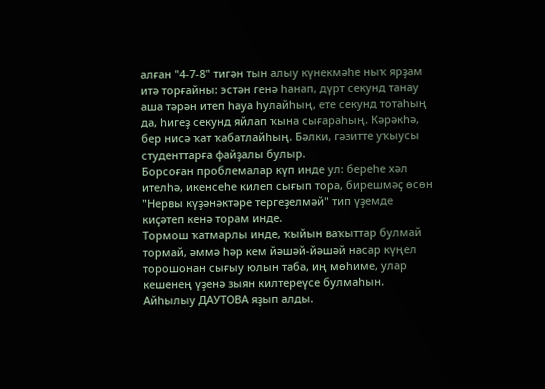алған "4-7-8" тигән тын алыу күнекмәһе ныҡ ярҙам итә торғайны: эстән генә һанап, дүрт секунд танау аша тәрән итеп һауа һулайһың, ете секунд тотаһың да, һигеҙ секунд яйлап ҡына сығараһың. Кәрәкһә, бер нисә ҡат ҡабатлайһың. Бәлки, гәзитте уҡыусы студенттарға файҙалы булыр.
Борсоған проблемалар күп инде ул: береһе хәл ителһә, икенсеһе килеп сығып тора, бирешмәҫ өсөн "Нервы күҙәнәктәре тергеҙелмәй" тип үҙемде киҫәтеп кенә торам инде.
Тормош ҡатмарлы инде, ҡыйын ваҡыттар булмай тормай, әммә һәр кем йәшәй-йәшәй насар күңел торошонан сығыу юлын таба, иң мөһиме, улар кешенең үҙенә зыян килтереүсе булмаһын.
Айһылыу ДАУТОВА яҙып алды.